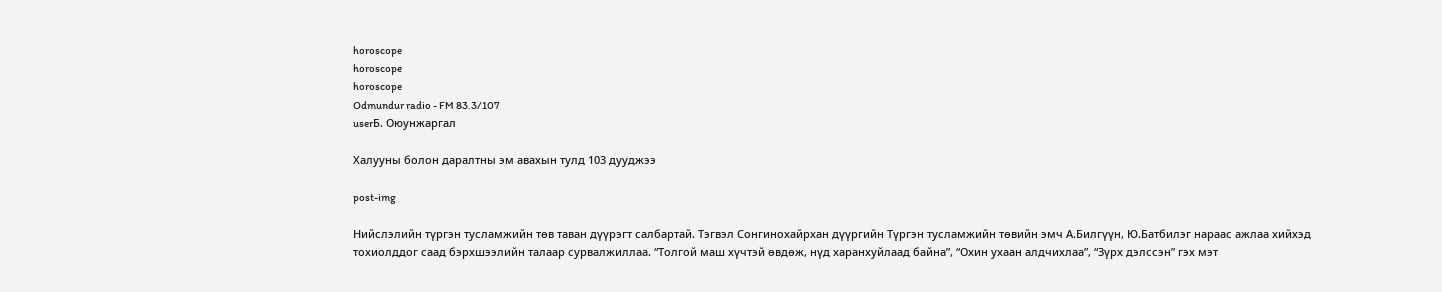horoscope
horoscope
horoscope
Odmundur radio - FM 83.3/107
userБ. Оюунжаргал

Халууны болон даралтны эм авахын тулд 103 дууджээ

post-img

Нийслэлийн түргэн тусламжийн төв таван дүүрэгт салбартай. Тэгвэл Сонгинохайрхан дүүргийн Түргэн тусламжийн төвийн эмч А.Билгүүн, Ю.Батбилэг нараас ажлаа хийхэд тохиолддог саад бэрхшээлийн талаар сурвалжиллаа. “Толгой маш хүчтэй өвдөж, нүд харанхуйлаад байна”, “Охин ухаан алдчихлаа”, “Зүрх дэлссэн” гэх мэт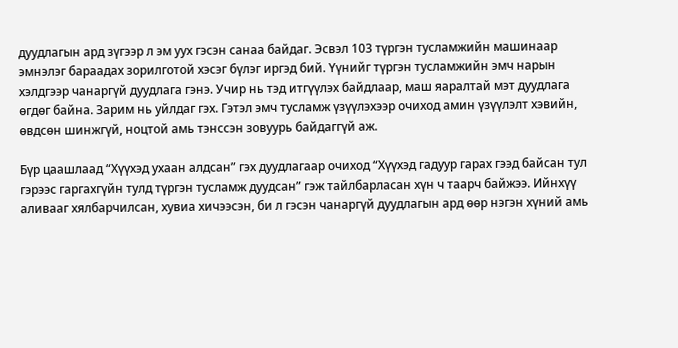дуудлагын ард зүгээр л эм уух гэсэн санаа байдаг. Эсвэл 103 түргэн тусламжийн машинаар эмнэлэг бараадах зорилготой хэсэг бүлэг иргэд бий. Үүнийг түргэн тусламжийн эмч нарын хэлдгээр чанаргүй дуудлага гэнэ. Учир нь тэд итгүүлэх байдлаар, маш яаралтай мэт дуудлага өгдөг байна. Зарим нь уйлдаг гэх. Гэтэл эмч тусламж үзүүлэхээр очиход амин үзүүлэлт хэвийн, өвдсөн шинжгүй, ноцтой амь тэнссэн зовуурь байдаггүй аж.

Бүр цаашлаад “Хүүхэд ухаан алдсан” гэх дуудлагаар очиход “Хүүхэд гадуур гарах гээд байсан тул гэрээс гаргахгүйн тулд түргэн тусламж дуудсан” гэж тайлбарласан хүн ч таарч байжээ. Ийнхүү аливааг хялбарчилсан, хувиа хичээсэн, би л гэсэн чанаргүй дуудлагын ард өөр нэгэн хүний амь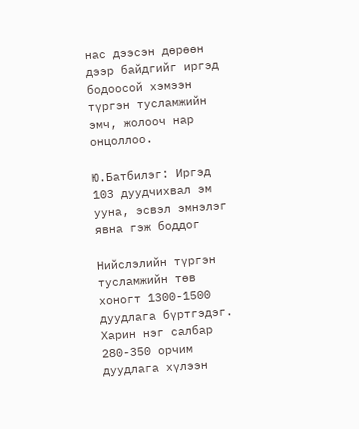нас дээсэн дөрөөн дээр байдгийг иргэд бодоосой хэмээн түргэн тусламжийн эмч, жолооч нар онцоллоо.

Ю.Батбилэг: Иргэд 103 дуудчихвал эм ууна, эсвэл эмнэлэг явна гэж боддог

Нийслэлийн түргэн тусламжийн төв хоногт 1300-1500 дуудлага бүртгэдэг. Харин нэг салбар 280-350 орчим дуудлага хүлээн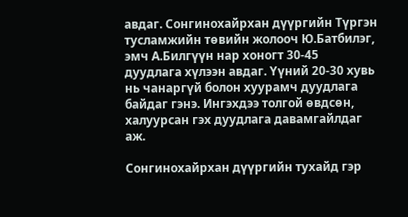авдаг. Сонгинохайрхан дүүргийн Түргэн тусламжийн төвийн жолооч Ю.Батбилэг, эмч А.Билгүүн нар хоногт 30-45 дуудлага хүлээн авдаг. Үүний 20-30 хувь нь чанаргүй болон хуурамч дуудлага байдаг гэнэ. Ингэхдээ толгой өвдсөн, халуурсан гэх дуудлага давамгайлдаг аж.

Сонгинохайрхан дүүргийн тухайд гэр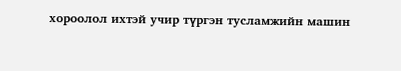хороолол ихтэй учир түргэн тусламжийн машин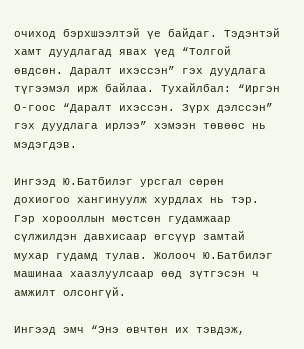очиход бэрхшээлтэй үе байдаг. Тэдэнтэй хамт дуудлагад явах үед “Толгой өвдсөн. Даралт ихэссэн” гэх дуудлага түгээмэл ирж байлаа. Тухайлбал: “Иргэн О-гоос “Даралт ихэссэн. Зүрх дэлссэн” гэх дуудлага ирлээ” хэмээн төвөөс нь мэдэгдэв.

Ингээд Ю.Батбилэг урсгал сөрөн дохиогоо хангинуулж хурдлах нь тэр. Гэр хорооллын мөстсөн гудамжаар сүлжилдэн давхисаар өгсүүр замтай мухар гудамд тулав. Жолооч Ю.Батбилэг машинаа хаазлуулсаар өөд зүтгэсэн ч амжилт олсонгүй.

Ингээд эмч “Энэ өвчтөн их тэвдэж,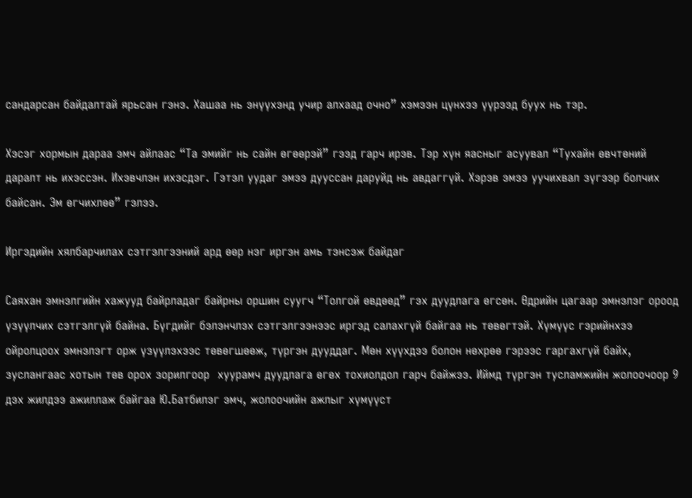сандарсан байдалтай ярьсан гэнэ. Хашаа нь энүүхэнд учир алхаад очно” хэмээн цүнхээ үүрээд буух нь тэр.

Хэсэг хормын дараа эмч айлаас “Та эмийг нь сайн өгөөрэй” гээд гарч ирэв. Тэр хүн яасныг асуувал “Тухайн өвчтөний даралт нь ихэссэн. Ихэвчлэн ихэсдэг. Гэтэл уудаг эмээ дууссан даруйд нь авдаггүй. Хэрэв эмээ уучихвал зүгээр болчих байсан. Эм өгчихлөө” гэлээ.

Иргэдийн хялбарчилах сэтгэлгээний ард өөр нэг иргэн амь тэнсэж байдаг

Саяхан эмнэлгийн хажууд байрладаг байрны оршин суугч “Толгой өвдөөд” гэх дуудлага өгсөн. Өдрийн цагаар эмнэлэг ороод үзүүлчих сэтгэлгүй байна. Бүгдийг бэлэнчлэх сэтгэлгээнээс иргэд салахгүй байгаа нь төвөгтэй. Хүмүүс гэрийнхээ ойролцоох эмнэлэгт орж үзүүлэхээс төвөгшөөж, түргэн дууддаг. Мөн хүүхдээ болон нөхрөө гэрээс гаргахгүй байх, зуслангаас хотын төв орох зорилгоор  хуурамч дуудлага өгөх тохиолдол гарч байжээ. Иймд түргэн тусламжийн жолоочоор 9 дэх жилдээ ажиллаж байгаа Ю.Батбилэг эмч, жолоочийн ажлыг хүмүүст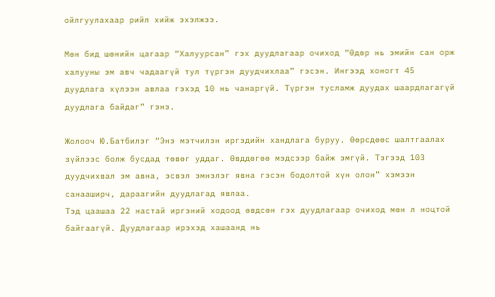ойлгуулахаар рийл хийж эхэлжээ.

Мөн бид шөнийн цагаар “Халуурсан” гэх дуудлагаар очиход “Өдөр нь эмийн сан орж халууны эм авч чадаагүй тул түргэн дуудчихлаа” гэсэн. Ингээд хоногт 45 дуудлага хүлээн авлаа гэхэд 10 нь чанаргүй. Түргэн тусламж дуудах шаардлагагүй дуудлага байдаг” гэнэ.

Жолооч Ю.Батбилэг “Энэ мэтчилэн иргэдийн хандлага буруу. Өөрсдөөс шалтгаалах зүйлээс болж бусдад төвөг уддаг. Өвддөгөө мэдсээр байж эмгүй. Тэгээд 103 дуудчихвал эм авна, эсвэл эмнэлэг явна гэсэн бодолтой хүн олон” хэмээн санааширч, дараагийн дуудлагад явлаа.
Тэд цаашаа 22 настай иргэний ходоод өвдсөн гэх дуудлагаар очиход мөн л ноцтой байгаагүй. Дуудлагаар ирэхэд хашаанд нь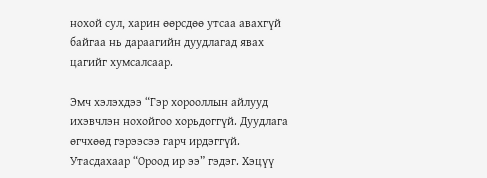нохой сул, харин өөрсдөө утсаа авахгүй байгаа нь дараагийн дуудлагад явах цагийг хумсалсаар.

Эмч хэлэхдээ “Гэр хорооллын айлууд ихэвчлэн нохойгоо хорьдоггүй. Дуудлага өгчхөөд гэрээсээ гарч ирдэггүй. Утасдахаар “Ороод ир ээ” гэдэг. Хэцүү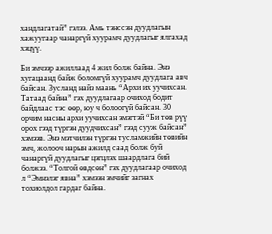хандлагатай” гэлээ. Амь тэнссэн дуудлагын хажуугаар чанаргүй хуурамч дуудлагыг ялгахад хэцүү.

Би эмчээр ажиллаад 4 жил болж байна. Энэ хугацаанд байж боломгүй хуурамч дуудлага авч байсан. Зусланд найз маань “Архи их уучихсан. Татаад байна” гэх дуудлагаар очиход бодит байдлаас тэс өөр, юу ч болоогүй байсан. 30 орчим насны архи уучихсан эмэгтэй “Би төв рүү орох гээд түргэн дуудчихсан” гээд сууж байсан” хэмээв. Энэ мэтчилэн түргэн тусламжийн төвийн эмч, жолооч нарын ажилд саад болж буй чанаргүй дуудлагыг цэгцлэх шаардлага бий болжээ. “Толгой өвдсөн” гэх дуудлагаар очиход л “Эмнэлэг явна” хэмээн эмчийг загнах тохиолдол гардаг байна.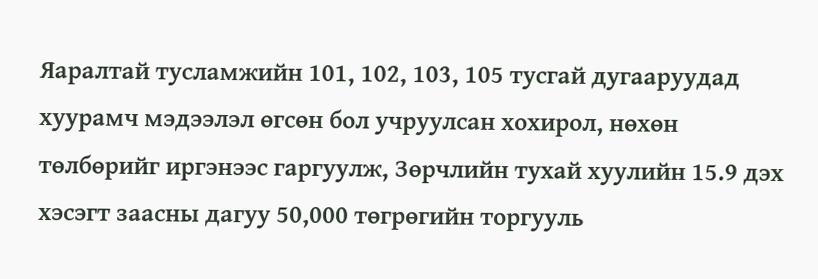Яаралтай тусламжийн 101, 102, 103, 105 тусгай дугааруудад хуурамч мэдээлэл өгсөн бол учруулсан хохирол, нөхөн төлбөрийг иргэнээс гаргуулж, Зөрчлийн тухай хуулийн 15.9 дэх хэсэгт заасны дагуу 50,000 төгрөгийн торгууль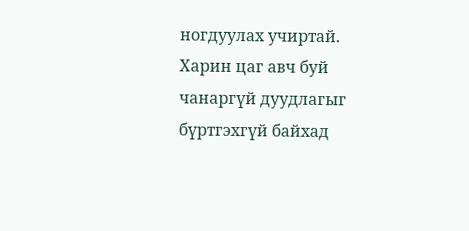ногдуулах учиртай. Харин цаг авч буй чанаргүй дуудлагыг бүртгэхгүй байхад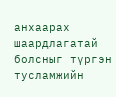анхаарах шаардлагатай болсныг түргэн тусламжийн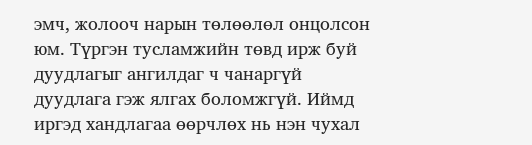эмч, жолооч нарын төлөөлөл онцолсон юм. Түргэн тусламжийн төвд ирж буй дуудлагыг ангилдаг ч чанаргүй дуудлага гэж ялгах боломжгүй. Иймд иргэд хандлагаа өөрчлөх нь нэн чухал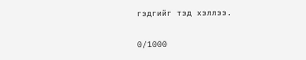гэдгийг тэд хэллээ.

0/1000